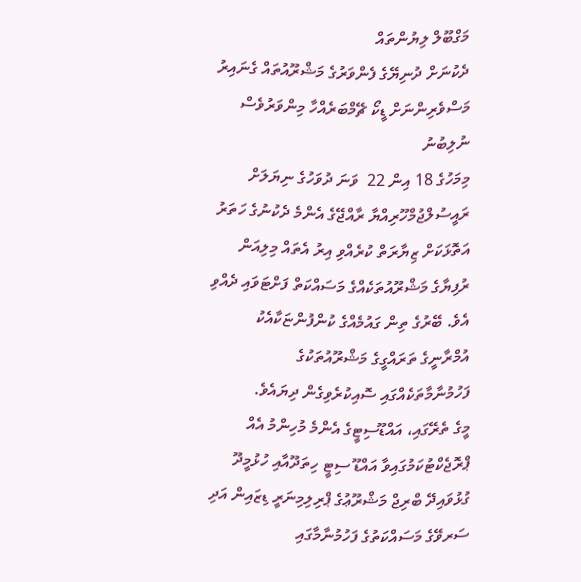މަގްބޫލް ލިޔުންތައް
ދެކުނަށް ދުނިޔޭގެ ފެންވަރުގެ މަޝްރޫއުތައް ގެނައިރު މަސްވެރިންނަށް ޑީކޯ ޗޭމްބަރެއްހާ މިންވަރުވެސް ނުލިބުނު
މިމަހުގެ 18 އިން 22  ވަނަ ދުވަހުގެ ނިޔަލަށް ރައީސުލްޖުމްހޫރިއްޔާ ރާއްޖޭގެ އެންމެ ދެކުނުގެ ހަތަރު އަތޮޅަކަށް ޒިޔާރަތް ކުރެއްވި އިރު އެތައް މިލިއަން ރުފިޔާގެ މަޝްރޫއުތަކެއްގެ މަސައްކަތް ފަށްޓަވައި ދެއްވި އެވެ. ބޭރުގެ ތިން ގައުމެއްގެ ކުންފުންޏަކާއެކު އުމްރާނީގެ ތަރައްގީގެ މަޝްރޫއުތަކުގެ ފަހުމުނާމާތަކެއްގައި ސޮއިކުރެވިގެން ދިޔައެވެ.
މީގެ ތެރޭގައި، އައްޑޫސިޓީގެ އެންމެ މުހިންމު އެއް ޕްރޮޖެކްޓުކަމުގައިވާ އައްޑޫ ސިޓީ ހިތަދޫއާއި ހުޅުމީދޫ ގުޅުވައިދޭ ބްރިޖް މަޝްރޫޢުގެ ޕްރިލިމިނަރީ ޑިޒައިން އަދި ސަރވޭގެ މަސައްކަތުގެ ފަހުމުނާމާގައި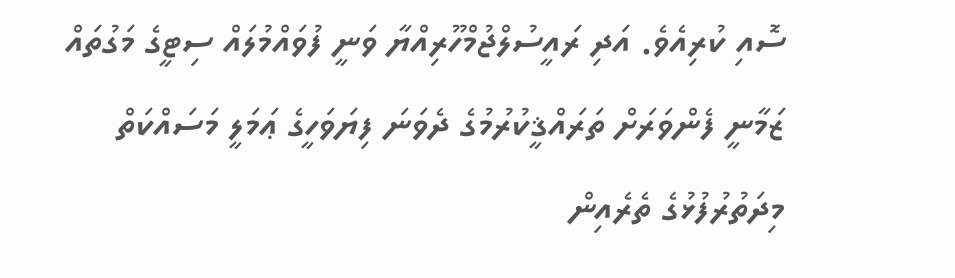ސޮއި ކުރިއެވެ. އަދި ރައީސުލްޖުމްހޫރިއްޔާ ވަނީ ފުވައްމުލައް ސިޓީގެ މަގުތައް ޒަމާނީ ފެންވަރަށް ތަރައްޤީކުރުމުގެ ދެވަނަ ފިޔަވަހީގެ ޢަމަލީ މަސައްކަތް މިދަތުރުފުޅުގެ ތެރެއިން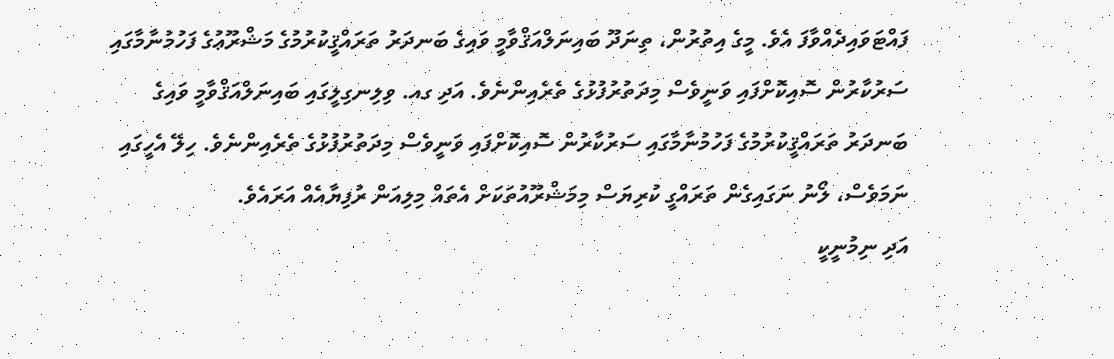ފައްޓަވައިދެއްވާފަ އެވެ. މީގެ އިތުރުން، ތިނަދޫ ބައިނަލްއަޤްވާމީ ވައިގެ ބަނދަރު ތަރައްޤީކުރުމުގެ މަޝްރޫޢުގެ ފަހުމުނާމާގައި ސަރުކާރުން ސޮއިކޮށްފައި ވަނީވެސް މިދަތުރުފުޅުގެ ތެރެއިންނެވެ. އަދި ގއ. ވިލިނގިލީގައި ބައިނަލްއަޤްވާމީ ވައިގެ ބަނދަރު ތަރައްޤީކުރުމުގެ ފަހުމުނާމާގައި ސަރުކާރުން ސޮއިކޮށްފައި ވަނީވެސް މިދަތުރުފުޅުގެ ތެރެއިންނެވެ. ހިލޭ އެހީގައި ނަމަވެސް، ލޯނު ނަގައިގެން ތަރައްގީ ކުރިޔަސް މިމަޝްރޫއުތަކަށް އެތައް މިލިއަން ރުފިޔާއެއް އަރައެވެ.
އަދި ނިމުނީކީ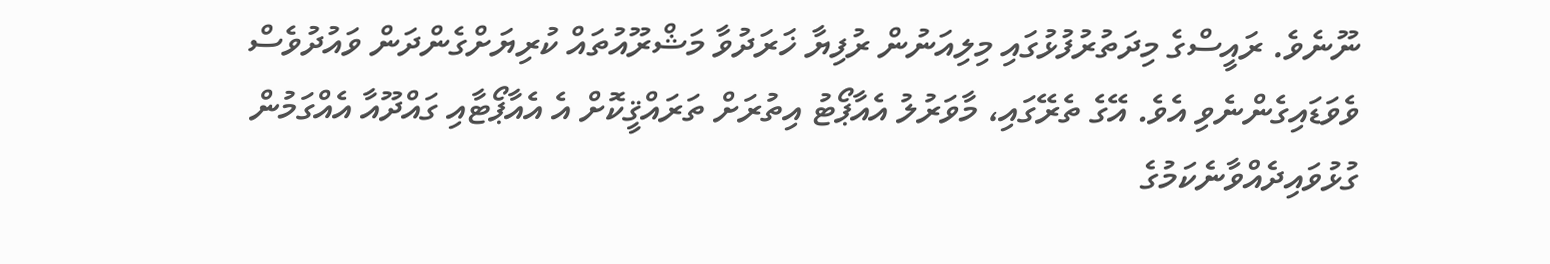ނޫނެވެ. ރައީސްގެ މިދަތުރުފުޅުގައި މިލިއަނުން ރުފިޔާ ޚަރަދުވާ މަޝްރޫއުތައް ކުރިޔަށްގެންދަން ވައުދުވެސް ވެވަޑައިގެންނެވި އެވެ. އޭގެ ތެރޭގައި، މާވަރުލު އެއާޕޯޓު އިތުރަށް ތަރައްޤީކޮށް އެ އެއާޕޯޓާއި ގައްދޫއާ އެއްގަމުން ގުޅުވައިދެއްވާނެކަމުގެ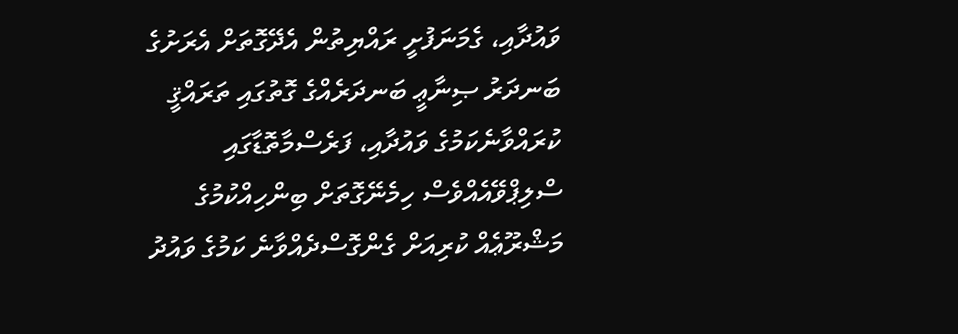ވައުދާއި، ގެމަނަފުށީ ރައްޔިތުން އެދޭގޮތަށް އެރަށުގެ ބަނދަރު ޞިނާޢީ ބަނދަރެއްގެ ގޮތުގައި ތަރައްޤީ ކުރައްވާނެކަމުގެ ވައުދާއި، ފަރެސްމާތޮޑާގައި ސްލިޕްވޭއެއްވެސް ހިމެނޭގޮތަށް ބިންހިއްކުމުގެ މަޝްރޫޢެއް ކުރިއަށް ގެންގޮސްދެއްވާނެ ކަމުގެ ވައުދު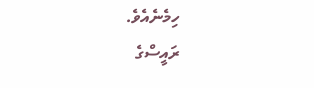ހިމެނެއެވެ.
ރައީސްގެ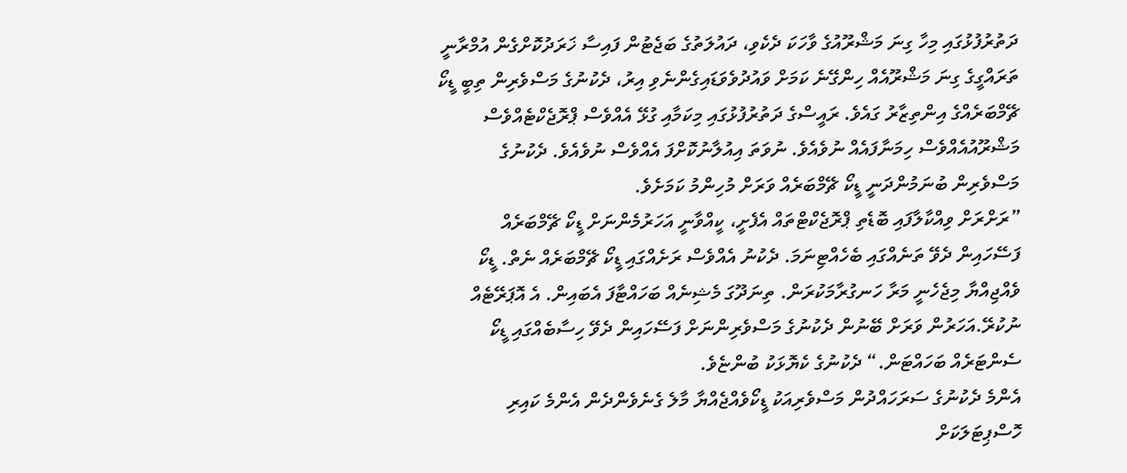ދަތުރުފުޅުގައި މިހާ ގިނަ މަޝްރޫއުގެ ވާހަކަ ދެކެވި، ދައުލަތުގެ ބަޖެޓުން ފައިސާ ޚަރަދުކޮށްގެން އުމްރާނީ ތަރައްގީގެ ގިނަ މަޝްރޫއެއް ހިންގޭނެ ކަމަށް ވައުދުވެވަޑައިގެންނެވި އިރު، ދެކުނުގެ މަސްވެރިން ތިބީ ޑީކޯ ޗޭމްބަރެއްގެ އިންތިޒާރު ގައެވެ. ރައީސްގެ ދަތުރުފުޅުގައި މިކަމާއި ގުޅޭ އެއްވެސް ޕްރޮޖެކްޓެއްވެސް މަޝްރޫއުއެއްވެސް ހިމަނާފައެއް ނުވެއެވެ. ނުވަތަ އިއުލާނުކޮށްފަ އެއްވެސް ނުވެއެވެ. ދެކުނުގެ މަސްވެރިން ބުނަމުންދަނީ ޑީކޯ ޗޭމްބަރެއް ވަރަށް މުހިންމު ކަމަށެވެ.
”ރަށްރަށް ވިއްކާލާފައި ބޮޑެތި ޕްރޮޖެކްޓްތައް އެފެށީ، ކީއްވާނީ އަހަރުމެންނަށް ޑީކޯ ޗޭމްބަރެއް ފަސޭހައިން ދެވޭ ތަނެއްގައި ބެހެއްޓިނަމަ. ދެކުނު އެއްވެސް ރަށެއްގައި ޑީކޯ ޗޭމްބަރެއް ނެތް. ޑީކޯ ވެއްޖިއްޔާ މިޖެހެނީ މަރާ ހަނގުރާމަކުރަން. ތިނަދޫގަ މެޝިނެއް ބަހައްޓާފަ އެބައިން. އެ އޮޕަރޭޓެއް ނުކުރޭ.އަހަރުން ވަރަށް ބޭނުން ދެކުނުގެ މަސްވެރިންނަށް ފަސޭހައިން ދެވޭ ހިސާބެއްގައި ޑީކޯ ސެންޓަރެއް ބަހައްޓަން.“ ދެކުނުގެ ކެޔޮޅަކު ބުންޏެވެ.
އެންމެ ދެކުނުގެ ސަރަހައްދުން މަސްވެރިއަކު ޑީކޯވެއްޖެއްޔާ މާލެ ގެނެވެންދެން އެންމެ ކައިރި ހޮސްޕިޓަލަކަށް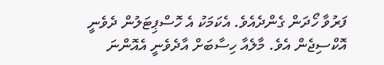ފަރުވާ ހޯދަން ގެންދެއެވެ. އެކަމަކު އެ ހޮސްޕިޓަލުން ދެވެނީ އޮކްސިޖެން އެވެ. މާލެއާ ހިސާބަށް އާދެވެނީ އެއޮންނަ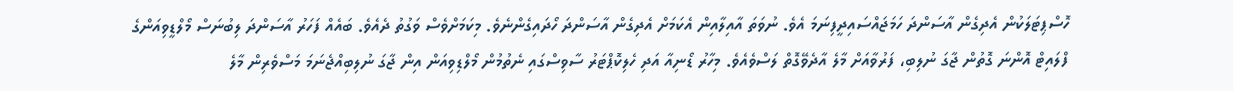ހޮސްޕިޓަލަކުން އެދިގެން އާސަންދަ ހަމަޖައްސައިދީފިނަމަ އެވެ. ނުވަތަ އާއިލާއިން އެކަމަށް އެދިގެން އާސަންދަ ހޯދައިގެންނެވެ. މިކަމަށްވެސް ވަގުތު ދެއެވެ. ބައެއް ފަހަރު އާސަންދަ ލިބުނަސް މޯލްޑީވިއަންގެ ފްލައިޓް އޮންނަ ގޮތުން ޖާގަ ނުލިބި، ފަރުވާއަށް މާލެ އާދެވޭގޮތް ލަސްވެއެވެ. މިހާރު ޑޯނިއާ އަދި ހެލިކޮޕްޓަރު ސާވިސްގައި ނެތުމުން މޯލްޑިވިއަން އިން ޖާގަ ނުލިބިއްޖެނަމަ މަސްވެރިން މާލެ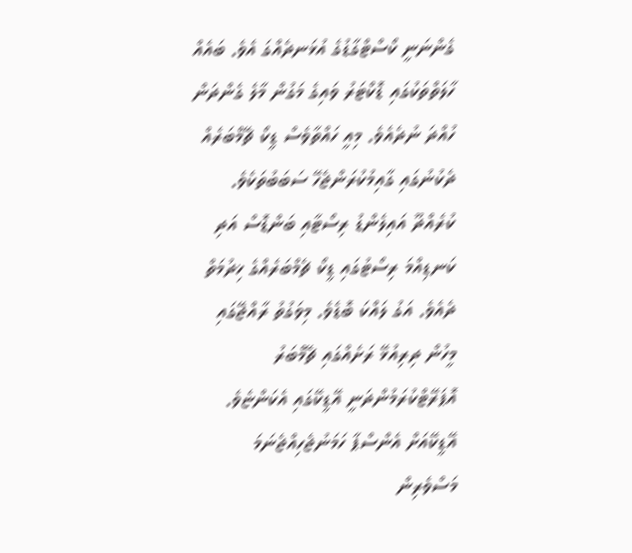ގެންނަނީ ކޯސްޓްގާޑުގެ އުޅަނދެއްގަ އެވެ. ބައެއް ހާލަތްތަކުގައި ޑޮކްޓަރު ވައިގެ މަގުން މާލެ ގެންދަން ހުއްދަ ނުދެއެވެ. މިއީ ހައްތާވެސް ޑީކޯ ޗޭމްބަރެއް ދެކުނުގައި ގާއިމުކުރަންޖެހޭ ސަބަބުތަކެވެ.
ކުރެއްދޫ އައިލެންޑު ރިސޯޓާއި ބަންޑޮސް އަދި ކަނޑިއްމަ ރިސޯޓުގައި ޑީކޯ ޗެމްބަރެއްގެ ޚިދުމަތް ދެއެވެ. އަގު ލައްކަ ބޮޑެވެ. މިވަގުތު ރާއްޖޭގައި މީހުން ދިރިއުޅޭ ރަށެއްގައި ޗޭމްބަރު އޮޕަރޭޓްކުރަމުންދަނީ އޭޑީކޭގައި އެކަންޏެވެ. އޭޑީކޭއަށް އެންސްޕާ ހަމަނުޖެހިއްޖެނަމަ މަސްވެރިން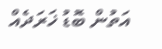އަތުން ބޮޑު ޚަރަދެއް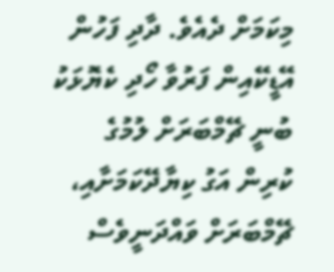މިކަމަށް ދެއެވެ. ދާދި ފަހުން އޭޑީކޭއިން ފަރުވާ ހޯދި ކެޔޮޅަކު ބުނީ ޗޭމްބަރަށް ލުމުގެ ކުރިން އަގު ކިޔާދޭކަމަށާއި، ޗޭމްބަރަށް ވައްދަނީވެސް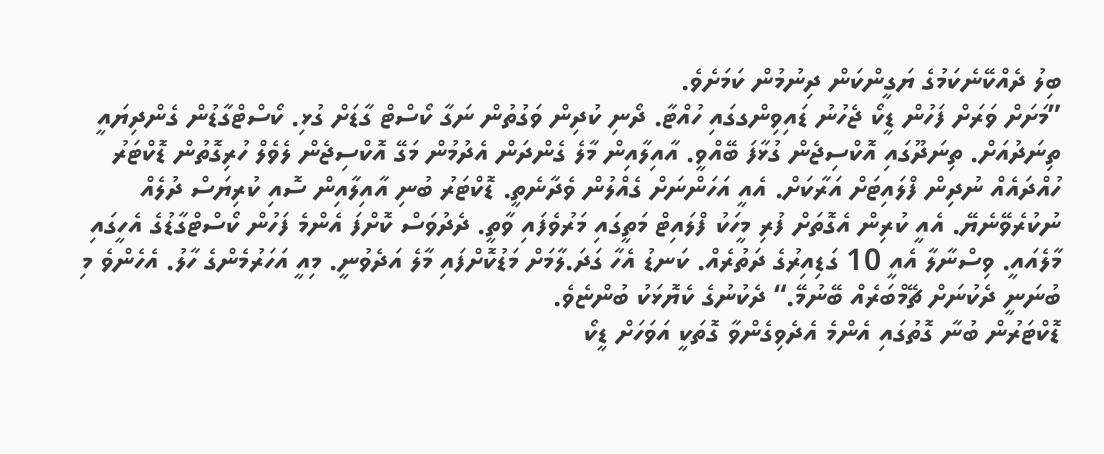ބިލު ދެއްކޭނެކަމުގެ ޔަގީންކަން ދިނުމުން ކަމަށެވެ.
”މަށަށް ވަރަށް ފަހުން ޑީކޯ ޖެހުނު ޑައިވިންގގައި ހުއްޓާ. ދޯނި ކުދިން ވަގުތުން ނަގާ ކޯސްޓް ގާޑަށް ގުޅި. ކޯސްޓްގާޑުން ގެންދިޔައީ ތިނަދުއަށް. ތިނަދޫގައި އޮކްސިޖެން ގުޅާފަ ބޭއްވީ. އާއިލާއިން މާލެ ގެންދަން އެދުމުން މަގޭ އޮކްސިޖެން ލެވެލް ހުރިގޮތުން ޑޮކްޓަރު ހުއްދައެއް ނުދިން ފްލައިޓަށް އަރާކަށް. އެއީ އަހަންނަށް ގެއްލުން ވެދާނެތީ. ޑޮކްޓަރު ބުނި އާއިލާއިން ސޮއި ކުރިޔަސް ދުލެއް ނުކުރެވޭނެޔޭ. އެއީ ކުރިން އެގޮތަށް ފުރި މީހަކު ފްލައިޓް މަތީގައި މަރުވެފައި ވާތީ. ދެދުވަސް ކޮށްފަ އެންމެ ފަހުން ކޯސްޓްގާޑުގެ އެހީގައި މާލެއައީ. ވިސްނާލާ އެއީ 10 ގަޑިއިރުގެ ދަތުރެއް. ކަނޑު އެހާ ގަދަ.ލާމަށް މަޑުކޮށްފައި މާލެ އަދެވުނީ. މިއީ އަހަރުމެންގެ ހާލު. އެހެންވެ މި ބުނަނީ ދެކުނަށް ޗޭމްބަރެއް ބޭނުމޭ.“ ދެކުނުގެ ކެޔޮޅަކު ބުންޏެވެ.
ޑޮކްޓަރުން ބުނާ ގޮތުގައި އެންމެ އެދެވިގެންވާ ގޮތަކީ އަވަހަށް ޑީކޯ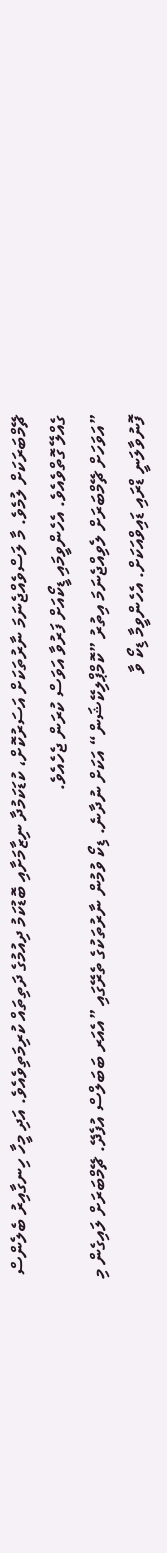ޗޭމްބަރަކަށް ލުމެވެ. މާ ލަސްވެއްޖެނަމަ ނާރުތަކަށް އަސަރުކޮށް، ކުޑަކަމުދާ ނިޒާމަށާއި ބޮޑުކަމު ދިއުމުގެ ދަތިތައް ކުރިމަތިވެއެވެ. އަދި މީހާ ހިނގާއިރު ބެލެންސް ގެއްލޭ ގޮތްވެއެވެ. އެހެންވީމައި ޑީކޯއަށް ފަރުވާ އަވަސް ކުރަން ޖެހެއެވެ.
”އަވަހަށް ޗޭމްބަރަށް ލެވިއްޖެނަމަ އިތުރު ”ކޮމްޕްލިކޭޝަން“ އަކަށް ނުދާނެ. ޑިކޯ ވުމުން ނާރުތަކުގެ ތެރޭގައި ”އެއަރ ބަބަލްސް އުފެދޭ. ޗޭމްބަރަށް ލައިގެން މި ފޮނުވާލަނީ ޑްރައި ޑައިވްއަކަށް. އެހެންވީމާ ޑިކޯ ވާ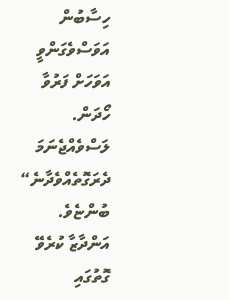ހިސާބުން އަވަސްވެގަންވީ އަވަހަށް ފަރުވާ ހޯދަން. ލަސްވެއްޖެނަމަ ދެރަގޮތެއްވެދާނެ“ ބުންޏެވެ.
އަންދާޒާ ކުރެވޭ ގޮތުގައި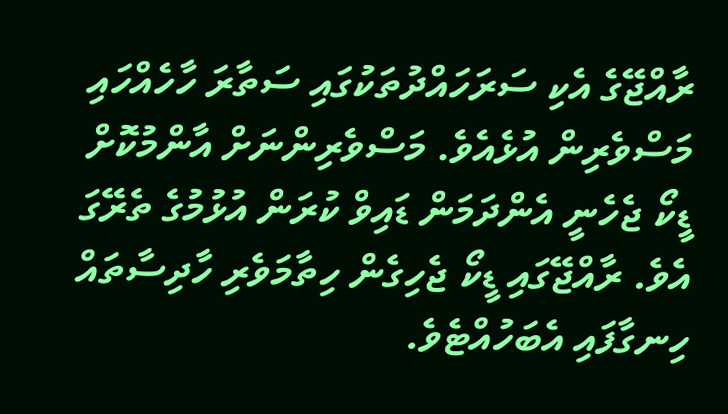ރާއްޖޭގެ އެކި ސަރަހައްދުތަކުގައި ސަތާރަ ހާހެއްހައި މަސްވެރިން އުޅެއެވެ. މަސްވެރިންނަށް އާންމުކޮށް ޑީކޯ ޖެހެނީ އެންދަމަން ޑައިވް ކުރަން އުޅުމުގެ ތެރޭގަ އެވެ. ރާއްޖޭގައި ޑީކޯ ޖެހިގެން ހިތާމަވެރި ހާދިސާތައް ހިނގާފައި އެބަހުއްޓެވެ.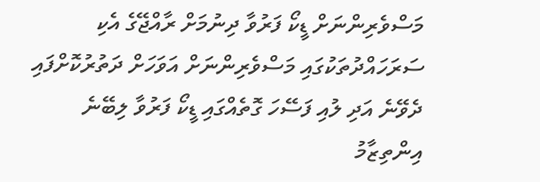މަސްވެރިންނަށް ޑީކޯ ފަރުވާ ދިނުމަށް ރާއްޖޭގެ އެކި ސަރަހައްދުތަކުގައި މަސްވެރިންނަށް އަވަހަށް ދަތުރުކޮށްފައި ދެވޭނެ އަދި ލުއި ފަސޭހަ ގޮތެއްގައި ޑީކޯ ފަރުވާ ލިބޭނެ އިންތިޒާމު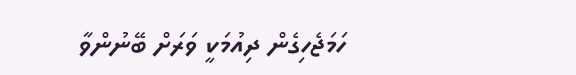ހަމަޖެހިގެން ދިއުމަކީ ވަރަށް ބޭނުންވާ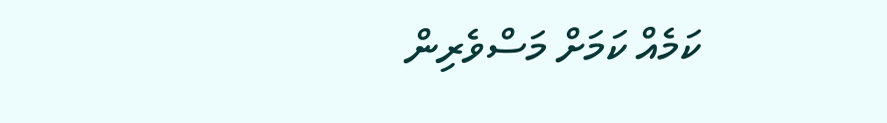ކަމެއް ކަމަށް މަސްވެރިން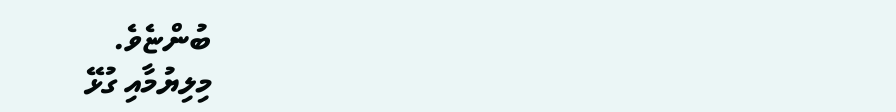ބުންޏެވެ.
މިލިޔުމާއި ގުޅޭ